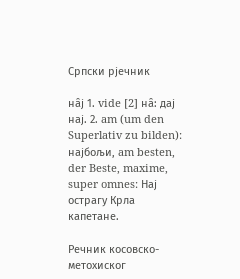Српски рјечник

на̑ј 1. vide [2] на̑: дај нај. 2. am (um den Superlativ zu bilden): најбољи, am besten, der Beste, maxime, super omnes: Нај острагу Крла капетане.

Речник косовско-метохиског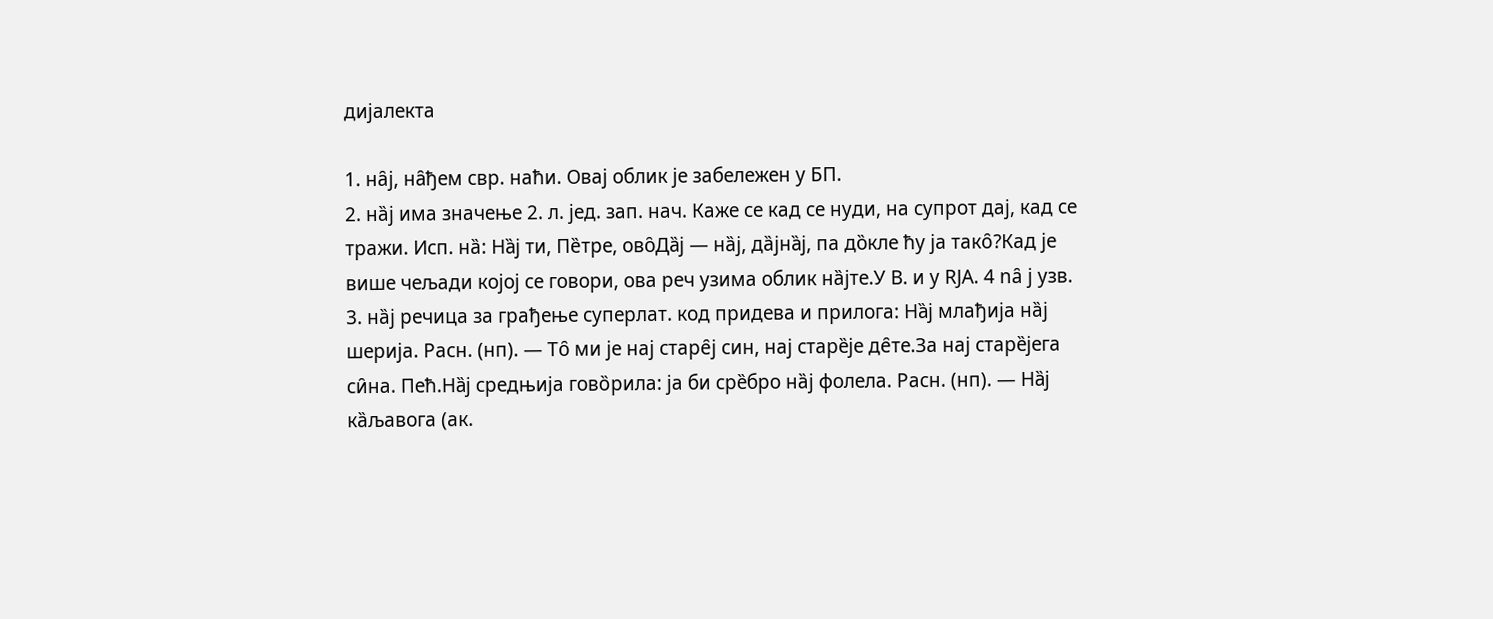дијалекта

1. на̑ј, на̑ђем свр. наћи. Овај облик је забележен у БП.
2. на̏ј има значење 2. л. јед. зап. нач. Каже се кад се нуди, на супрот дај, кад се тражи. Исп. на̏: На̏ј ти, Пе̏тре, ово̑Да̏ј — на̏ј, да̏јна̏ј, па до̏кле ћу ја тако̑?Кад је више чељади којој се говори, ова реч узима облик на̏јте.У В. и у RJA. 4 nȃ j узв.
3. на̏ј речица за грађење суперлат. код придева и прилога: На̏ј млађија на̏ј шерија. Расн. (нп). — То̑ ми је нај старе̑ј син, нај старе̏је де̑те.За нај старе̏јега си̑на. Пећ.На̏ј средњија гово̏рила: ја би сре̏бро на̏ј фолела. Расн. (нп). — На̏ј ка̏љавога (ак.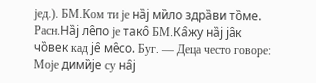јед.). БМ.Ком ти је на̏ј ми̏ло здра̏ви то̏ме. Расн.На̏ј ле̑по је тако̑ БМ.Ка̑жу на̏ј ја̑к чо̏век кад је̑ ме̑со. Буг. — Деца често говоре: Моје дими̏је су на̑ј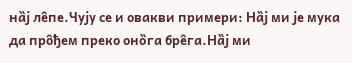на̏ј ле̑пе.Чују се и овакви примери: На̏ј ми је мука да про̑ђем преко оно̏га бре̑га.На̏ј ми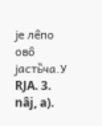је ле̑по ово̑ јасть̏ча.У RJA. 3. nȃj, a).